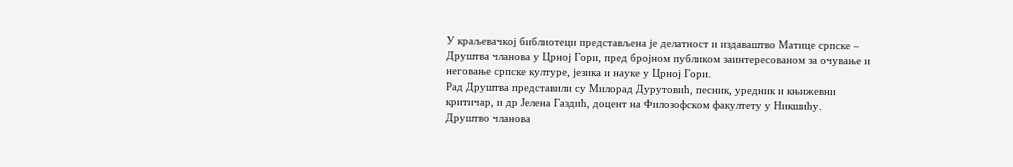У краљевачкој библиотеци представљена је делатност и издаваштво Матице српске – Друштва чланова у Црној Гори, пред бројном публиком заинтересованом за очување и неговање српске културе, језика и науке у Црној Гори.
Рад Друштва представили су Милорад Дурутовић, песник, уредник и књижевни критичар, и др Јелена Газдић, доцент на Филозофском факултету у Никшићу.
Друштво чланова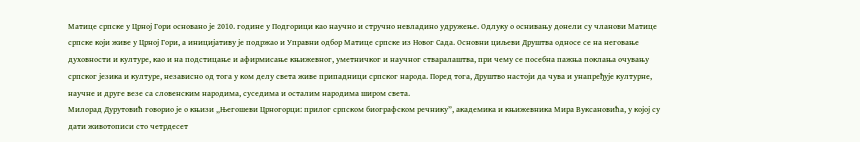Матице српске у Црној Гори основано је 2010. године у Подгорици као научно и стручно невладино удружење. Одлуку о оснивању донели су чланови Матице српске који живе у Црној Гори, а иницијативу је подржао и Управни одбор Матице српске из Новог Сада. Основни циљеви Друштва односе се на неговање духовности и културе, као и на подстицање и афирмисање књижевног, уметничког и научног стваралаштва, при чему се посебна пажња поклања очувању српског језика и културе, независно од тога у ком делу света живе припадници српског народа. Поред тога, Друштво настоји да чува и унапређује културне, научне и друге везе са словенским народима, суседима и осталим народима широм света.
Милорад Дурутовић говорио је о књизи „Његошеви Црногорци: прилог српском биографском речнику”, академика и књижевника Мира Вуксановића, у којој су дати животописи сто четрдесет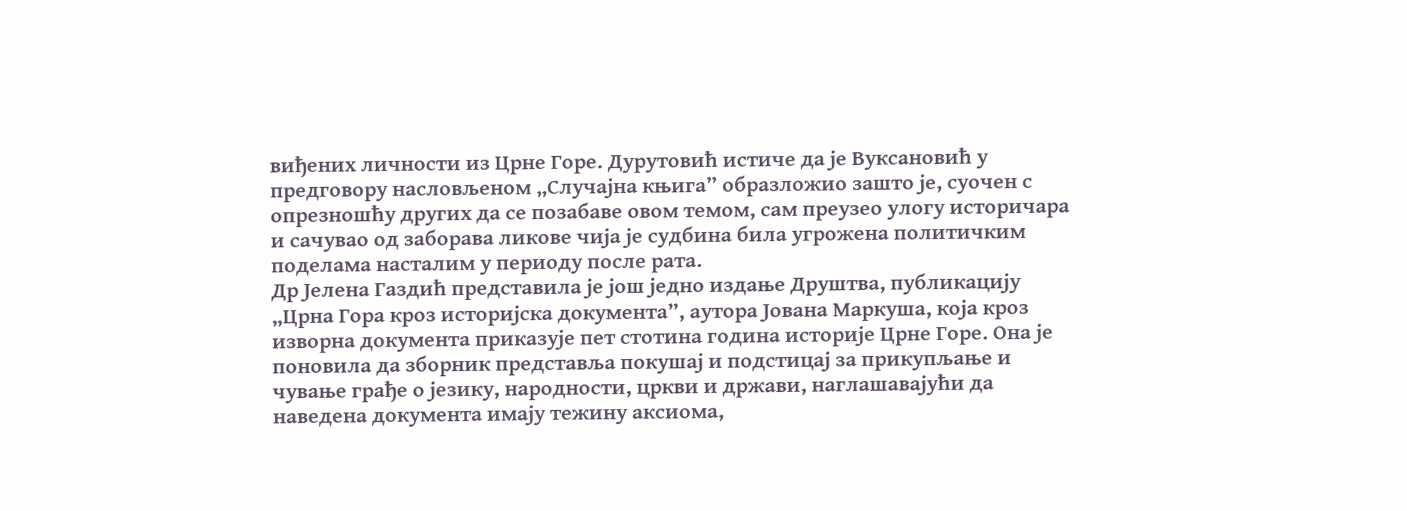виђених личности из Црне Горе. Дурутовић истиче да је Вуксановић у предговору насловљеном „Случајна књига” образложио зашто је, суочен с опрезношћу других да се позабаве овом темом, сам преузео улогу историчара и сачувао од заборава ликове чија је судбина била угрожена политичким поделама насталим у периоду после рата.
Др Јелена Газдић представила је још једно издање Друштва, публикацију „Црна Гора кроз историјска документа”, аутора Јована Маркуша, која кроз изворна документа приказује пет стотина година историје Црне Горе. Она је поновила да зборник представља покушај и подстицај за прикупљање и чување грађе о језику, народности, цркви и држави, наглашавајући да наведена документа имају тежину аксиома,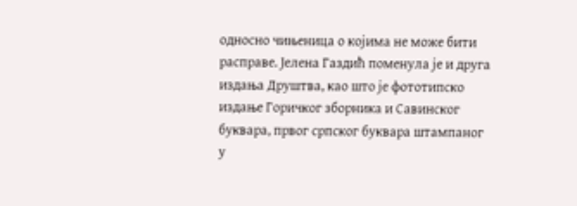односно чињеница о којима не може бити расправе. Јелена Газдић поменула је и друга издања Друштва, као што је фототипско издање Горичког зборника и Савинског буквара, првог српског буквара штампаног у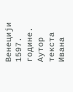Венецији 1597. године.
Аутор текста Ивана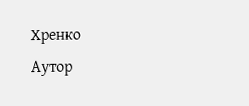Хренко
Аутор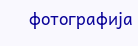фотографија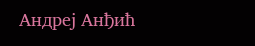Андреј Анђић